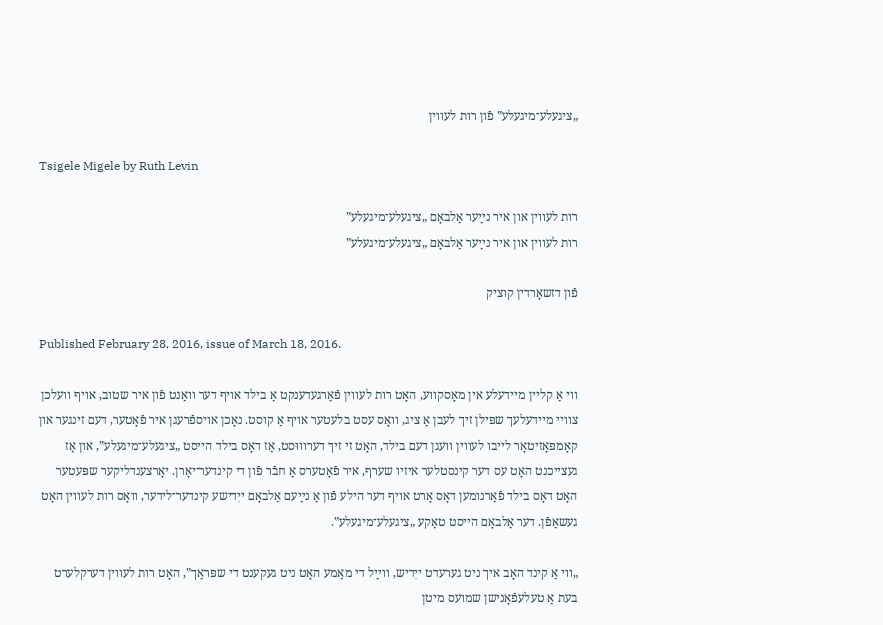„ציגעלע־מיגעלע‟ פֿון רות לעווין

Tsigele Migele by Ruth Levin

רות לעווין און איר נײַער אַלבאָם „ציגעלע־מיגעלע‟
רות לעווין און איר נײַער אַלבאָם „ציגעלע־מיגעלע‟

פֿון דזשאָרדין קוציק

Published February 28, 2016, issue of March 18, 2016.

ווי אַ קליין מיידעלע אין מאָסקווע, האָט רות לעווין פֿאַרגעדענקט אַ בילד אויף דער וואַנט פֿון איר שטוב, אויף וועלכן צוויי מיידעלעך שפּילן זיך לעבן אַ ציג, וואָס עסט בלעטער אויף אַ קוסט. נאָכן אויספֿרעגן איר פֿאָטער, דעם זינגער און קאָמפּאָזיטאָר לייבו לעווין וועגן דעם בילד, האָט זי זיך דערוווּסט, אַז דאָס בילד הייסט „ציגעלע־מיגעלע‟, און אַז געצייכנט האָט עס דער קינסטלער איזיו שערף, איר פֿאָטערס אַ חבֿר פֿון די קינדער־יאָרן. יאָרצענדליקער שפּעטער האָט דאָס בילד פֿאַרנומען דאָס אָרט אויף דער הילע פֿון אַ נײַעם אַלבאָם ייִדישע קינדער־לידער, וואָס רות לעווין האָט געשאַפֿן. דער אַלבאָם הייסט טאַקע „ציגעלע־מיגעלע‟.

„ווי אַ קינד האָב איך ניט גערעדט ייִדיש, ווײַל די מאַמע האָט ניט געקענט די שפּראַך‟, האָט רות לעווין דערקלערט בעת אַ טעלעפֿאָנישן שמועס מיטן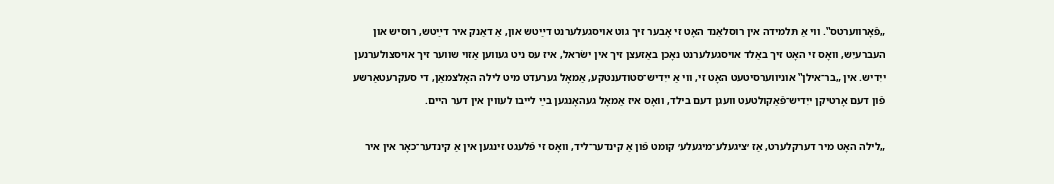„פֿאָרווערטס‟. ווי אַ תּלמידה אין רוסלאַנד האָט זי אָבער זיך גוט אויסגעלערנט דײַטש און, אַ דאַנק איר דײַטש, רוסיש און העברעיִש, וואָס זי האָט זיך באַלד אויסגעלערנט נאָכן באַזעצן זיך אין ישׂראל, איז עס ניט געווען אַזוי שווער זיך אויסצולערנען ייִדיש. אין „בר־אילן‟ אוניווערסיטעט האָט זי, ווי אַ ייִדיש־סטודענטקע, אַמאָל גערעדט מיט לילה האָלצמאַן, די סעקרעטאַרשע פֿון דעם אָרטיקן ייִדיש־פֿאַקולטעט וועגן דעם בילד, וואָס איז אַמאָל געהאָנגען בײַ לייבו לעווין אין דער היים.

„לילה האָט מיר דערקלערט, אַז ׳ציגעלע־מיגעלע׳ קומט פֿון אַ קינדער־ליד, וואָס זי פֿלעגט זינגען אין אַ קינדער־כאָר אין איר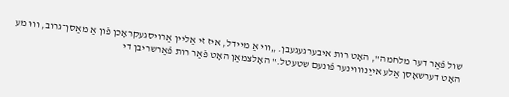שול פֿאַר דער מלחמה‟, האָט רות איבערגעגעבן. „ווי אַ מיידל, איז זי אַליין אַרויסגעקראָכן פֿון אַ מאַסן־גרוב, וווּ מע האָט דערשאָסן אַלע אײַנוווינער פֿונעם שטעטל.‟ האָלצמאַן האָט פֿאַר רות פֿאַרשריבן די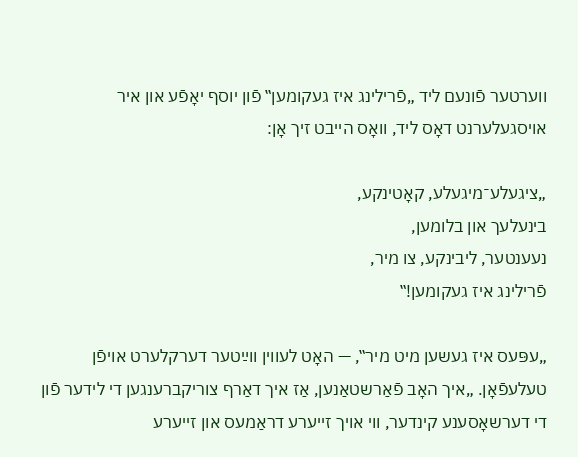ווערטער פֿונעם ליד „פֿרילינג איז געקומען‟ פֿון יוסף יאָפֿע און איר אויסגעלערנט דאָס ליד, וואָס הייבט זיך אָן:

„ציגעלע־מיגעלע, קאָטינקע,
בינעלעך און בלומען,
נעענטער, ליבינקע, צו מיר,
פֿרילינג איז געקומען!‟

„עפּעס איז געשען מיט מיר‟, — האָט לעווין ווײַטער דערקלערט אויפֿן טעלעפֿאָן. „איך האָב פֿאַרשטאַנען, אַז איך דאַרף צוריקברענגען די לידער פֿון די דערשאָסענע קינדער, ווי אויך זייערע דראַמעס און זייערע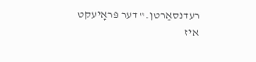רעדנסאַרטן.‟ דער פּראָיעקט איז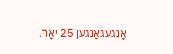אָנגעגאַנגען 25 יאָר.